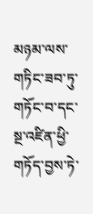མཉམ་ལས་གཏིང་ཟབ་ཏུ་གཏོང་བ་དང་སྔ་འཛིན་ཕྱི་གཏོད་བྱས་ཏེ་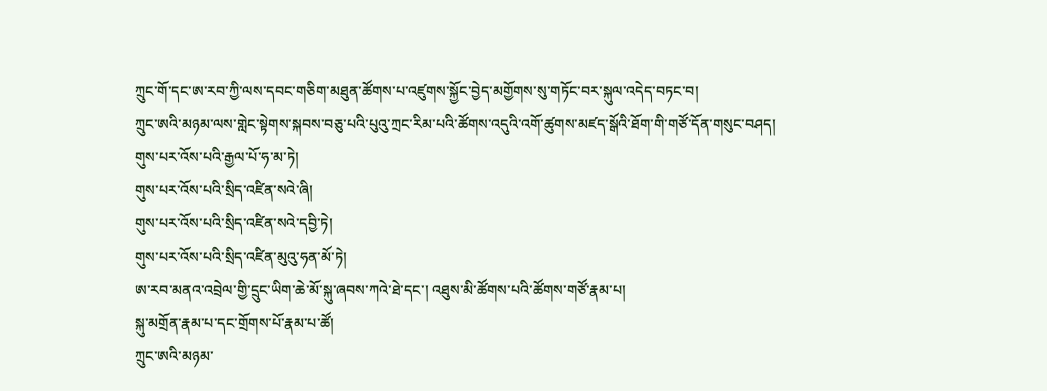ཀྲུང་གོ་དང་ཨ་རབ་ཀྱི་ལས་དབང་གཅིག་མཐུན་ཚོགས་པ་འཛུགས་སྐྱོང་བྱེད་མགྱོགས་སུ་གཏོང་བར་སྐུལ་འདེད་བཏང་བ།
ཀྲུང་ཨའི་མཉམ་ལས་གླེང་སྟེགས་སྐབས་བཅུ་པའི་པུའུ་ཀྲང་རིམ་པའི་ཚོགས་འདུའི་འགོ་ཚུགས་མཛད་སྒོའི་ཐོག་གི་གཙོ་དོན་གསུང་བཤད།
གུས་པར་འོས་པའི་རྒྱལ་པོ་ཧ་མ་ཏེ།
གུས་པར་འོས་པའི་སྲིད་འཛིན་སའེ་ཞི།
གུས་པར་འོས་པའི་སྲིད་འཛིན་སའེ་དབྱི་ཏེ།
གུས་པར་འོས་པའི་སྲིད་འཛིན་མུའུ་ཧན་མོ་ཏེ།
ཨ་རབ་མནའ་འབྲེལ་གྱི་དྲུང་ཡིག་ཆེ་མོ་སྐུ་ཞབས་ཀའེ་ཐེ་དང་། འཐུས་མི་ཚོགས་པའི་ཚོགས་གཙོ་རྣམ་པ།
སྐུ་མགྲོན་རྣམ་པ་དང་གྲོགས་པོ་རྣམ་པ་ཚོ།
ཀྲུང་ཨའི་མཉམ་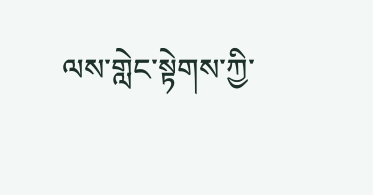ལས་གླེང་སྟེགས་ཀྱི་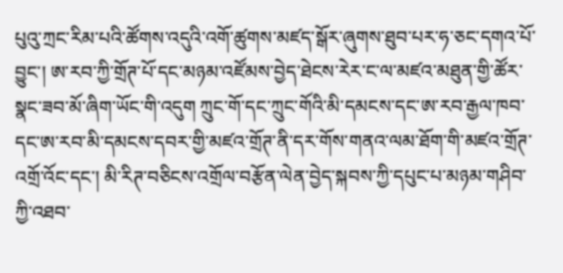པུའུ་ཀྲང་རིམ་པའི་ཚོགས་འདུའི་འགོ་ཚུགས་མཛད་སྒོར་ཞུགས་ཐུབ་པར་ཧ་ཅང་དགའ་པོ་བྱུང་། ཨ་རབ་ཀྱི་གྲོཊ་པོ་དང་མཉམ་འཛོམས་བྱེད་ཐེངས་རེར་ང་ལ་མཛའ་མཐུན་གྱི་ཚོར་སྣང་ཟབ་མོ་ཞིག་ཡོང་གི་འདུག ཀྲུང་གོ་དང་ཀྲུང་གོའི་མི་དམངས་དང་ཨ་རབ་རྒྱལ་ཁབ་དང་ཨ་རབ་མི་དམངས་དབར་གྱི་མཛའ་གྲོཊ་ནི་དར་གོས་གནའ་ལམ་ཐོག་གི་མཛའ་གྲོཊ་འགྲོ་འོང་དང་། མི་རིཊ་བཅིངས་འགྲོལ་བརྩོན་ལེན་བྱེད་སྐབས་ཀྱི་དཔུང་པ་མཉམ་གཤིབ་ཀྱི་འཐབ་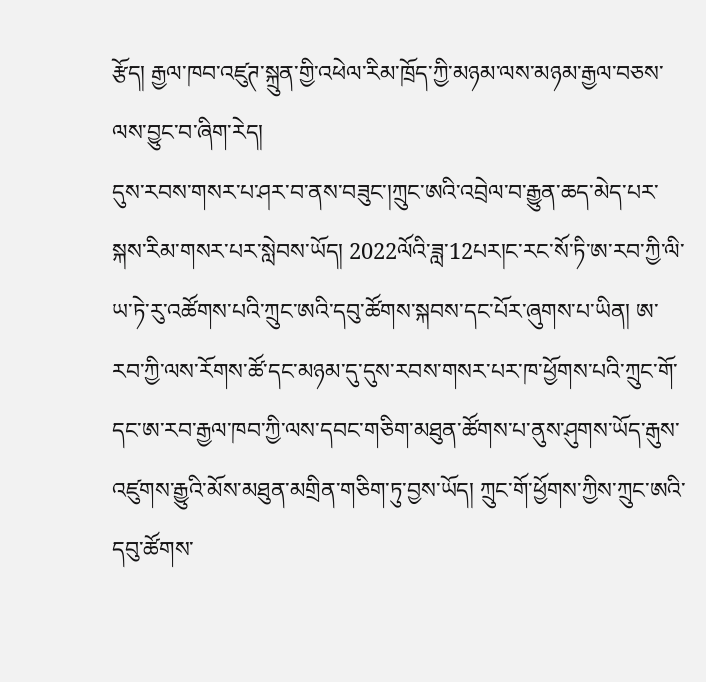རྩོད། རྒྱལ་ཁབ་འཛུཊ་སྐྲུན་གྱི་འཕེལ་རིམ་ཁྲོད་ཀྱི་མཉམ་ལས་མཉམ་རྒྱལ་བཅས་ལས་བྱུང་བ་ཞིག་རེད།
དུས་རབས་གསར་པ་ཤར་བ་ནས་བཟུང་།ཀྲུང་ཨའི་འབྲེལ་བ་རྒྱུན་ཆད་མེད་པར་སྐས་རིམ་གསར་པར་སླེབས་ཡོད། 2022ལོའི་ཟླ་12པར།ང་རང་སོ་ཏི་ཨ་རབ་ཀྱི་ལི་ཡ་ཏེ་རུ་འཚོགས་པའི་ཀྲུང་ཨའི་དབུ་ཚོགས་སྐབས་དང་པོར་ཞུགས་པ་ཡིན། ཨ་རབ་ཀྱི་ལས་རོགས་ཚོ་དང་མཉམ་དུ་དུས་རབས་གསར་པར་ཁ་ཕྱོགས་པའི་ཀྲུང་གོ་དང་ཨ་རབ་རྒྱལ་ཁབ་ཀྱི་ལས་དབང་གཅིག་མཐུན་ཚོགས་པ་ནུས་ཤུགས་ཡོད་རྒུས་འཛུགས་རྒྱུའི་མོས་མཐུན་མགྲིན་གཅིག་ཏུ་བྱས་ཡོད། ཀྲུང་གོ་ཕྱོགས་ཀྱིས་ཀྲུང་ཨའི་དབུ་ཚོགས་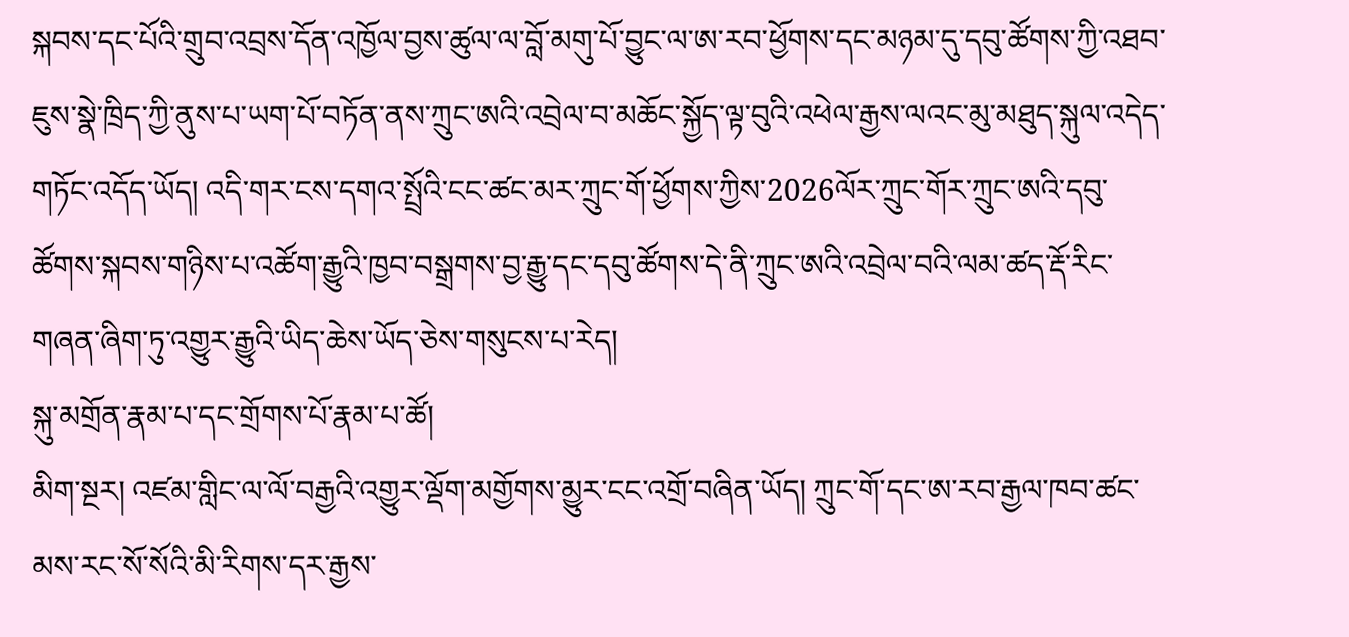སྐབས་དང་པོའི་གྲུབ་འབྲས་དོན་འཁྱོལ་བྱས་ཚུལ་ལ་བློ་མགུ་པོ་བྱུང་ལ་ཨ་རབ་ཕྱོགས་དང་མཉམ་དུ་དབུ་ཚོགས་ཀྱི་འཐབ་ཇུས་སྣེ་ཁྲིད་ཀྱི་ནུས་པ་ཡག་པོ་བཏོན་ནས་ཀྲུང་ཨའི་འབྲེལ་བ་མཆོང་སྐྱོད་ལྟ་བུའི་འཕེལ་རྒྱས་ལའང་མུ་མཐུད་སྐུལ་འདེད་གཏོང་འདོད་ཡོད། འདི་གར་ངས་དགའ་སྤྲོའི་ངང་ཚང་མར་ཀྲུང་གོ་ཕྱོགས་ཀྱིས་2026ལོར་ཀྲུང་གོར་ཀྲུང་ཨའི་དབུ་ཚོགས་སྐབས་གཉིས་པ་འཚོག་རྒྱུའི་ཁྱབ་བསྒྲགས་བྱ་རྒྱུ་དང་དབུ་ཚོགས་དེ་ནི་ཀྲུང་ཨའི་འབྲེལ་བའི་ལམ་ཚད་རྡོ་རིང་གཞན་ཞིག་ཏུ་འགྱུར་རྒྱུའི་ཡིད་ཆེས་ཡོད་ཅེས་གསུངས་པ་རེད།
སྐུ་མགྲོན་རྣམ་པ་དང་གྲོགས་པོ་རྣམ་པ་ཚོ།
མིག་སྔར། འཛམ་གླིང་ལ་ལོ་བརྒྱའི་འགྱུར་ལྡོག་མགྱོགས་མྱུར་ངང་འགྲོ་བཞིན་ཡོད། ཀྲུང་གོ་དང་ཨ་རབ་རྒྱལ་ཁབ་ཚང་མས་རང་སོ་སོའི་མི་རིགས་དར་རྒྱས་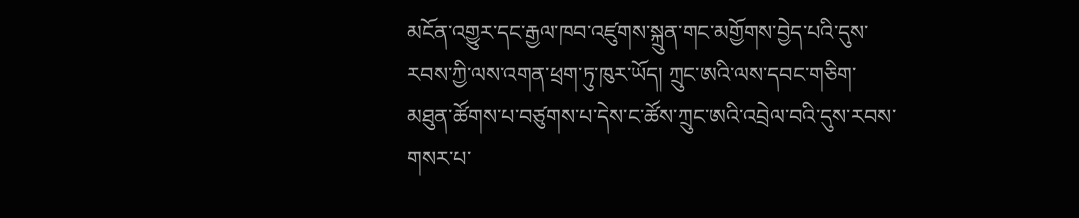མངོན་འགྱུར་དང་རྒྱལ་ཁབ་འཛུགས་སྐྲུན་གང་མགྱོགས་བྱེད་པའི་དུས་རབས་ཀྱི་ལས་འགན་ཕྲག་ཏུ་ཁུར་ཡོད། ཀྲུང་ཨའི་ལས་དབང་གཅིག་མཐུན་ཚོགས་པ་བཙུགས་པ་དེས་ང་ཚོས་ཀྲུང་ཨའི་འབྲེལ་བའི་དུས་རབས་གསར་པ་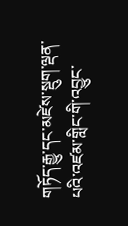གཏོད་རྒྱུ་དང་མཛེས་སྡུག་ལྡན་པའི་འཛམ་གླིང་གི་འབྱུང་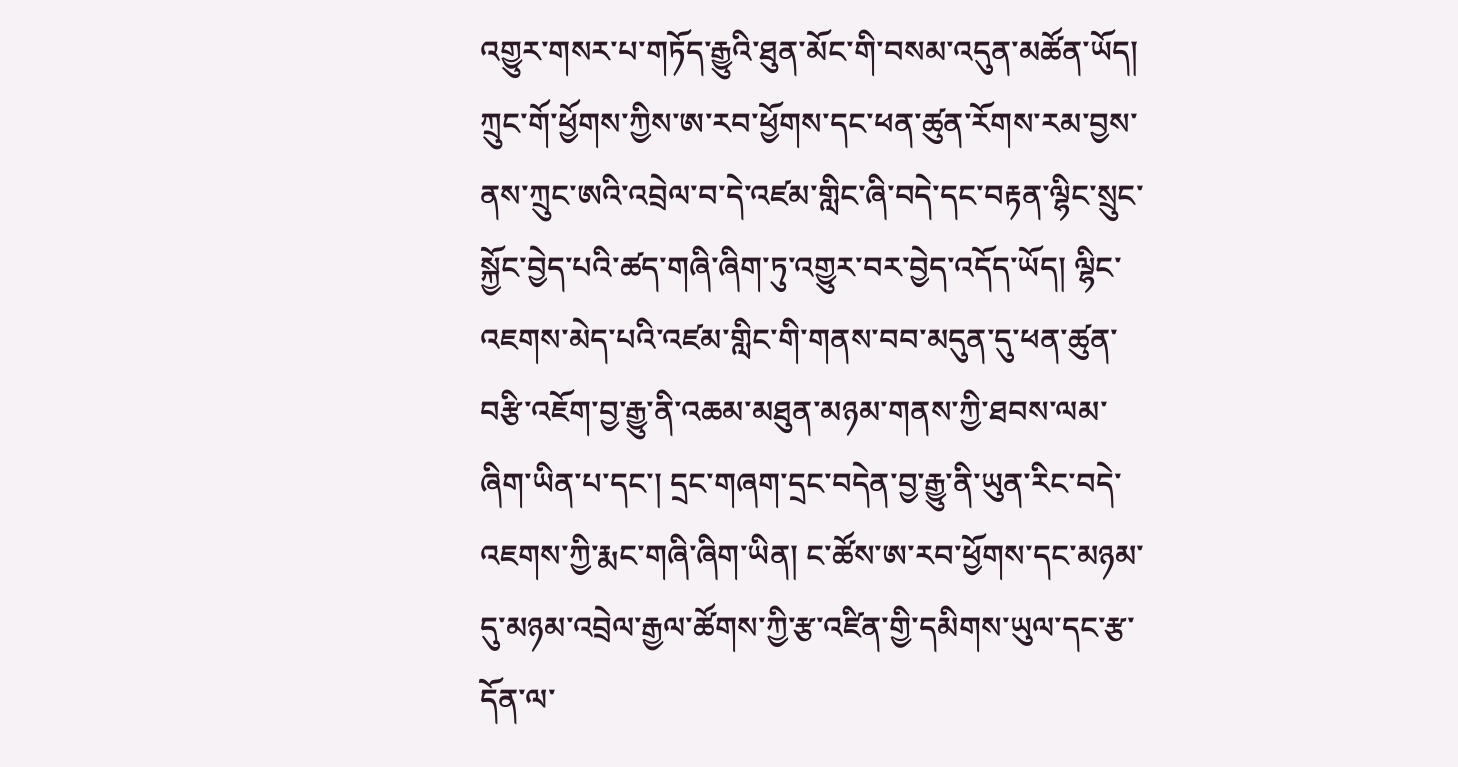འགྱུར་གསར་པ་གཏོད་རྒྱུའི་ཐུན་མོང་གི་བསམ་འདུན་མཚོན་ཡོད། ཀྲུང་གོ་ཕྱོགས་ཀྱིས་ཨ་རབ་ཕྱོགས་དང་ཕན་ཚུན་རོགས་རམ་བྱས་ནས་ཀྲུང་ཨའི་འབྲེལ་བ་དེ་འཛམ་གླིང་ཞི་བདེ་དང་བརྟན་ལྷིང་སྲུང་སྐྱོང་བྱེད་པའི་ཚད་གཞི་ཞིག་ཏུ་འགྱུར་བར་བྱེད་འདོད་ཡོད། ལྷིང་འཇགས་མེད་པའི་འཛམ་གླིང་གི་གནས་བབ་མདུན་དུ་ཕན་ཚུན་བརྩི་འཇོག་བྱ་རྒྱུ་ནི་འཆམ་མཐུན་མཉམ་གནས་ཀྱི་ཐབས་ལམ་ཞིག་ཡིན་པ་དང་། དྲང་གཞག་དྲང་བདེན་བྱ་རྒྱུ་ནི་ཡུན་རིང་བདེ་འཇགས་ཀྱི་རྨང་གཞི་ཞིག་ཡིན། ང་ཚོས་ཨ་རབ་ཕྱོགས་དང་མཉམ་དུ་མཉམ་འབྲེལ་རྒྱལ་ཚོགས་ཀྱི་རྩ་འཛིན་གྱི་དམིགས་ཡུལ་དང་རྩ་དོན་ལ་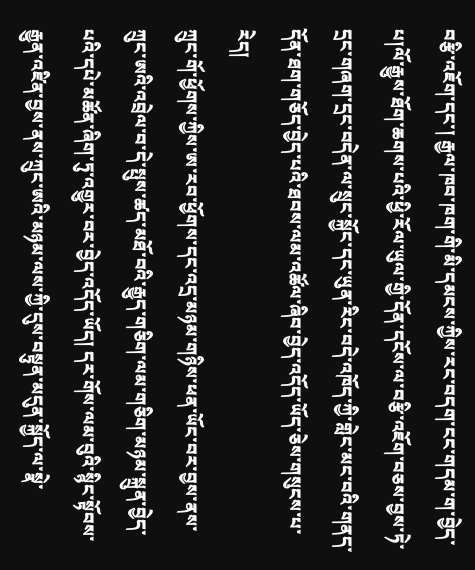བརྩི་འཇོག་དང་། རྒྱལ་ཁབ་ཁག་གི་མི་དམངས་ཀྱིས་རང་བདག་ངང་གདམ་ག་བྱེད་པ།ལོ་རྒྱུས་ཐོག་ཆགས་པའི་ཕྱི་རོལ་ཡུལ་གྱི་དོན་དངོས་ལ་བརྩི་འཇོག་བཅས་བྱས་ཏེ་དྲང་གཞག་དྲང་བདེན་ལ་སྲུང་སྐྱོང་དང་ཡུན་རིང་བདེ་འཁོད་ཀྱི་གླེང་མང་བའི་གནད་དོན་ཐག་གཅོད་བྱེད་པའི་ཐབས་ལམ་འཚོལ་ཞིབ་བྱེད་འདོད་ཡོད་ཅེས་གསུངས་པ་རེད།
ཀྲུང་གོ་ཕྱོགས་ཀྱིས་ཨ་རབ་ཕྱོགས་དང་འདྲ་མཉམ་གཉིས་ཕན་ཡོང་བར་བྱས་ནས་ཀྲུང་ཨའི་འབྲེལ་བ་དེ་སྤུས་ཚད་མཐོ་བའི་རྒྱུད་གཅིག་ལམ་གཅིག་མཉམ་སྐྲུན་བྱེད་པའི་དཔེ་མཚོན་ཞིག་ཏུ་འགྱུར་བར་བྱེད་འདོད་ཡོད། དར་གོས་ལམ་བུའི་སྙིང་སྟོབས་རྒྱུན་འཛིན་བྱས་ནས་ཀྲུང་ཨའི་མཉམ་ལས་ཀྱི་དུས་བསྟུན་མདུན་སྐྱོད་ལ་སྣེ་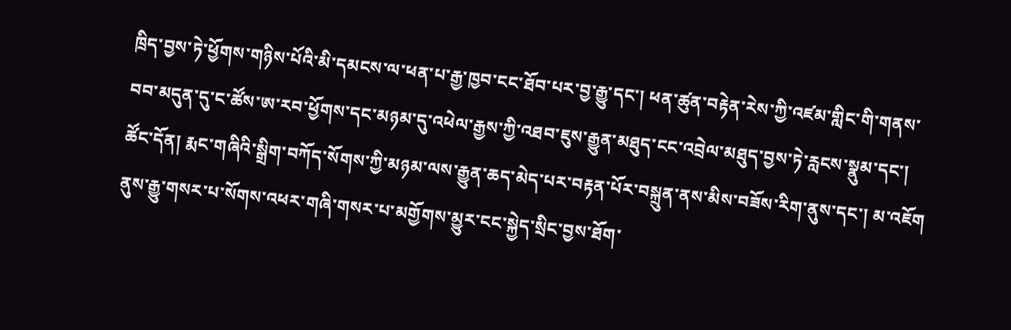ཁྲིད་བྱས་ཏེ་ཕྱོགས་གཉིས་པོའི་མི་དམངས་ལ་ཕན་པ་རྒྱ་ཁྱབ་ངང་ཐོབ་པར་བྱ་རྒྱུ་དང་། ཕན་ཚུན་བརྟེན་རེས་ཀྱི་འཛམ་གླིང་གི་གནས་བབ་མདུན་དུ་ང་ཚོས་ཨ་རབ་ཕྱོགས་དང་མཉམ་དུ་འཕེལ་རྒྱས་ཀྱི་འཐབ་ཇུས་རྒྱུན་མཐུད་ངང་འབྲེལ་མཐུད་བྱས་ཏེ་རླངས་སྣུམ་དང་། ཚོང་དོན། རྨང་གཞིའི་སྒྲིག་བཀོད་སོགས་ཀྱི་མཉམ་ལས་རྒྱུན་ཆད་མེད་པར་བརྟན་པོར་བསྐྲུན་ནས་མིས་བཟོས་རིག་ནུས་དང་། མ་འཇོག ནུས་རྒྱུ་གསར་པ་སོགས་འཕར་གཞི་གསར་པ་མགྱོགས་མྱུར་ངང་སྐྱེད་སྲིང་བྱས་ཐོག་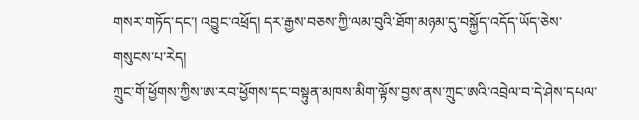གསར་གཏོད་དང་། འབྱུང་འཕྲོད། དར་རྒྱས་བཅས་ཀྱི་ལམ་བུའི་ཐོག་མཉམ་དུ་བསྐྱོད་འདོད་ཡོད་ཅེས་གསུངས་པ་རེད།
ཀྲུང་གོ་ཕྱོགས་ཀྱིས་ཨ་རབ་ཕྱོགས་དང་བསྟུན་མཁས་མིག་ལྟོས་བྱས་ནས་ཀྲུང་ཨའི་འབྲེལ་བ་དེ་ཤེས་དཔལ་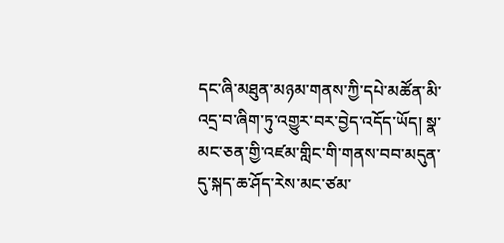དང་ཞི་མཐུན་མཉམ་གནས་ཀྱི་དཔེ་མཚོན་མི་འདྲ་བ་ཞིག་ཏུ་འགྱུར་བར་བྱེད་འདོད་ཡོད། སྣ་མང་ཅན་གྱི་འཛམ་གླིང་གི་གནས་བབ་མདུན་དུ་སྐད་ཆ་ཤོད་རེས་མང་ཙམ་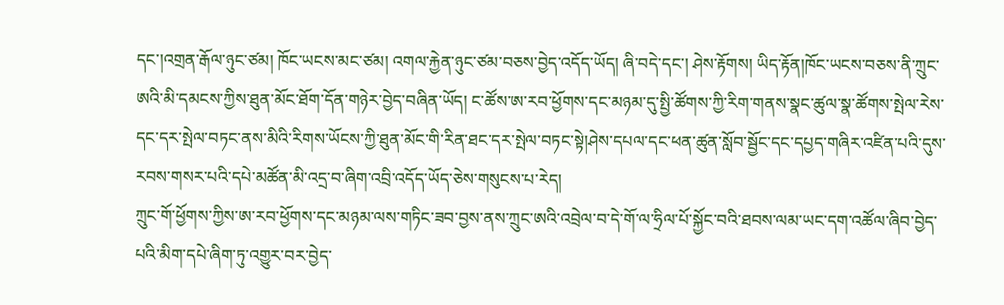དང་།འགྲན་རྒོལ་ཉུང་ཙམ། ཁོང་ཡངས་མང་ཙམ། འགལ་རྐྱེན་ཉུང་ཙམ་བཅས་བྱེད་འདོད་ཡོད། ཞི་བདེ་དང་། ཤེས་རྟོགས། ཡིད་རྟོན།ཁོང་ཡངས་བཅས་ནི་ཀྲུང་ཨའི་མི་དམངས་ཀྱིས་ཐུན་མོང་ཐོག་དོན་གཉེར་བྱེད་བཞིན་ཡོད། ང་ཚོས་ཨ་རབ་ཕྱོགས་དང་མཉམ་དུ་སྤྱི་ཚོགས་ཀྱི་རིག་གནས་སྣང་ཚུལ་སྣ་ཚོགས་སྤེལ་རེས་དང་དར་སྤེལ་བཏང་ནས་མིའི་རིགས་ཡོངས་ཀྱི་ཐུན་མོང་གི་རིན་ཐང་དར་སྤེལ་བཏང་སྟེ།ཤེས་དཔལ་དང་ཕན་ཚུན་སློབ་སྦྱོང་དང་དཔྱད་གཞིར་འཛིན་པའི་དུས་རབས་གསར་པའི་དཔེ་མཚོན་མི་འདྲ་བ་ཞིག་འབྲི་འདོད་ཡོད་ཅེས་གསུངས་པ་རེད།
ཀྲུང་གོ་ཕྱོགས་ཀྱིས་ཨ་རབ་ཕྱོགས་དང་མཉམ་ལས་གཏིང་ཟབ་བྱས་ནས་ཀྲུང་ཨའི་འབྲེལ་བ་དེ་གོ་ལ་ཧྲིལ་པོ་སྐྱོང་བའི་ཐབས་ལམ་ཡང་དག་འཚོལ་ཞིབ་བྱེད་པའི་མིག་དཔེ་ཞིག་ཏུ་འགྱུར་བར་བྱེད་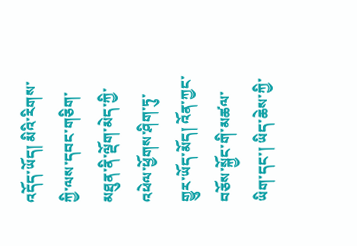འདོད་ཡོད། མིའི་རིགས་ཀྱི་ལས་དབང་གཅིག་མཐུན་ནི་ལྡོག་མེད་ཀྱི་འཕེལ་ཕྱོགས་ཤིག་ཏུ་གྱུར་ཡོད་མོད། འོན་ཀྱང་བཅོས་སྐྱོང་གི་མཚལ་ཡིག་དང་། ཡིད་ཆེས་ཀྱི་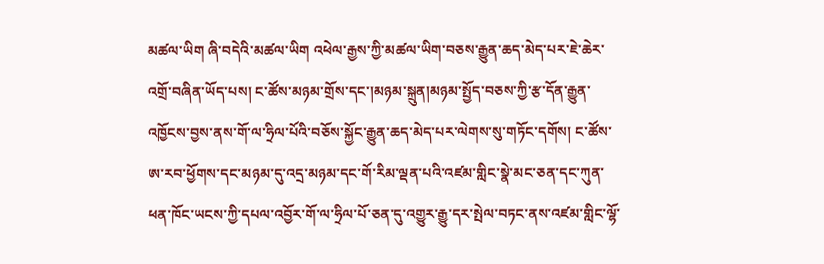མཚལ་ཡིག ཞི་བདེའི་མཚལ་ཡིག འཕེལ་རྒྱས་ཀྱི་མཚལ་ཡིག་བཅས་རྒྱུན་ཆད་མེད་པར་ཇེ་ཆེར་འགྲོ་བཞིན་ཡོད་པས། ང་ཚོས་མཉམ་གྲོས་དང་།མཉམ་སྐྲུན།མཉམ་སྤྱོད་བཅས་ཀྱི་རྩ་དོན་རྒྱུན་འཁྱོངས་བྱས་ནས་གོ་ལ་ཧྲིལ་པོའི་བཅོས་སྐྱོང་རྒྱུན་ཆད་མེད་པར་ལེགས་སུ་གཏོང་དགོས། ང་ཚོས་ཨ་རབ་ཕྱོགས་དང་མཉམ་དུ་འདྲ་མཉམ་དང་གོ་རིམ་ལྡན་པའི་འཛམ་གླིང་སྣེ་མང་ཅན་དང་ཀུན་ཕན་ཁོང་ཡངས་ཀྱི་དཔལ་འབྱོར་གོ་ལ་ཧྲིལ་པོ་ཅན་དུ་འགྱུར་རྒྱུ་དར་སྤེལ་བཏང་ནས་འཛམ་གླིང་ལྷོ་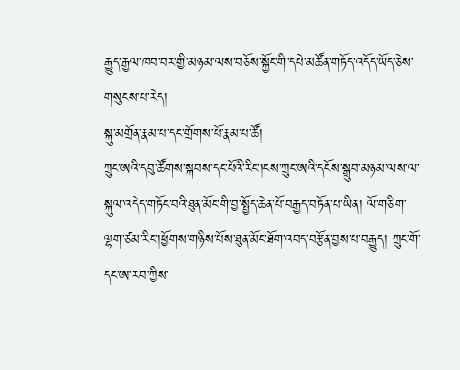རྒྱུད་རྒྱལ་ཁབ་བར་གྱི་མཉམ་ལས་བཅོས་སྐྱོང་གི་དཔེ་མཚོན་གཏོད་འདོད་ཡོད་ཅེས་གསུངས་པ་རེད།
སྐུ་མགྲོན་རྣམ་པ་དང་གྲོགས་པོ་རྣམ་པ་ཚོ།
ཀྲུང་ཨའི་དབུ་ཚོགས་སྐབས་དང་པོའི་རིང་།ངས་ཀྲུང་ཨའི་དངོས་སྒྲུབ་མཉམ་ལས་ལ་སྐུལ་འདེད་གཏོང་བའི་ཐུན་མོང་གི་བྱ་སྤྱོད་ཆེན་པོ་བརྒྱད་བཏོན་པ་ཡིན། ལོ་གཅིག་ལྷག་ཙམ་རིང་།ཕྱོགས་གཉིས་པོས་ཐུན་མོང་ཐོག་འབད་བརྩོན་བྱས་པ་བརྒྱུད། ཀྲུང་གོ་དང་ཨ་རབ་ཀྱིས་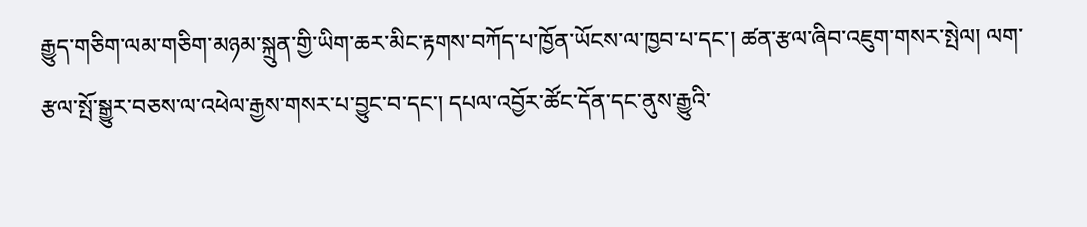རྒྱུད་གཅིག་ལམ་གཅིག་མཉམ་སྐྲུན་གྱི་ཡིག་ཆར་མིང་རྟགས་བཀོད་པ་ཁྱོན་ཡོངས་ལ་ཁྱབ་པ་དང་། ཚན་རྩལ་ཞིབ་འཇུག་གསར་སྤེལ། ལག་རྩལ་སྤོ་སྒྱུར་བཅས་ལ་འཕེལ་རྒྱས་གསར་པ་བྱུང་བ་དང་། དཔལ་འབྱོར་ཚོང་དོན་དང་ནུས་རྒྱུའི་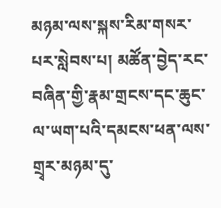མཉམ་ལས་སྐས་རིམ་གསར་པར་སླེབས་པ། མཚོན་བྱེད་རང་བཞིན་གྱི་རྣམ་གྲངས་དང་ཆུང་ལ་ཡག་པའི་དམངས་ཕན་ལས་གྲྭར་མཉམ་དུ་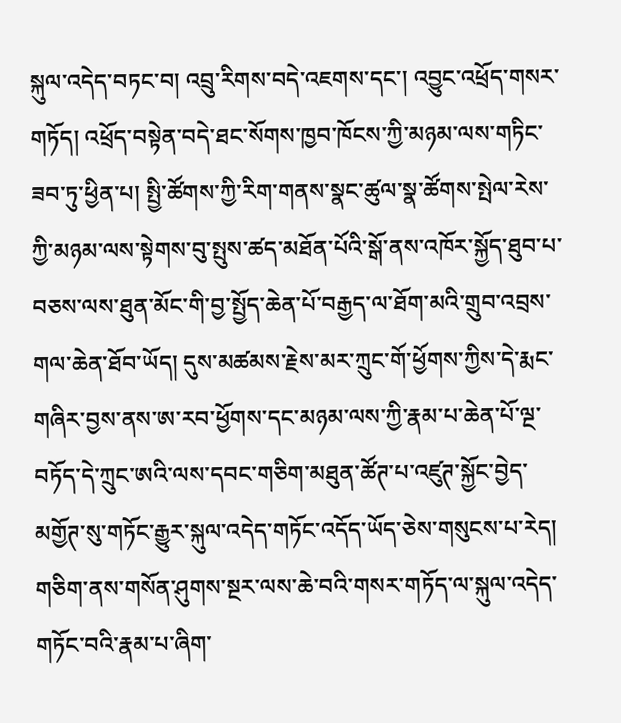སྐུལ་འདེད་བཏང་བ། འབྲུ་རིགས་བདེ་འཇགས་དང་། འབྱུང་འཕྲོད་གསར་གཏོད། འཕྲོད་བསྟེན་བདེ་ཐང་སོགས་ཁྱབ་ཁོངས་ཀྱི་མཉམ་ལས་གཏིང་ཟབ་ཏུ་ཕྱིན་པ། སྤྱི་ཚོགས་ཀྱི་རིག་གནས་སྣང་ཚུལ་སྣ་ཚོགས་སྤེལ་རེས་ཀྱི་མཉམ་ལས་སྟེགས་བུ་སྤུས་ཚད་མཐོན་པོའི་སྒོ་ནས་འཁོར་སྐྱོད་ཐུབ་པ་བཅས་ལས་ཐུན་མོང་གི་བྱ་སྤྱོད་ཆེན་པོ་བརྒྱད་ལ་ཐོག་མའི་གྲུབ་འབྲས་གལ་ཆེན་ཐོབ་ཡོད། དུས་མཚམས་རྗེས་མར་ཀྲུང་གོ་ཕྱོགས་ཀྱིས་དེ་རྨང་གཞིར་བྱས་ནས་ཨ་རབ་ཕྱོགས་དང་མཉམ་ལས་ཀྱི་རྣམ་པ་ཆེན་པོ་ལྔ་བཏོད་དེ་ཀྲུང་ཨའི་ལས་དབང་གཅིག་མཐུན་ཚོཊ་པ་འཛུཊ་སྐྱོང་བྱེད་མགྱོཊ་སུ་གཏོང་རྒྱུར་སྐུལ་འདེད་གཏོང་འདོད་ཡོད་ཅེས་གསུངས་པ་རེད།
གཅིག་ནས་གསོན་ཤུགས་སྔར་ལས་ཆེ་བའི་གསར་གཏོད་ལ་སྐུལ་འདེད་གཏོང་བའི་རྣམ་པ་ཞིག་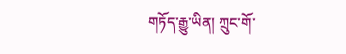གཏོད་རྒྱུ་ཡིན། ཀྲུང་གོ་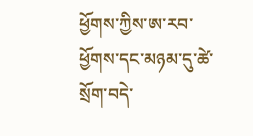ཕྱོགས་ཀྱིས་ཨ་རབ་ཕྱོགས་དང་མཉམ་དུ་ཚེ་སྲོག་བདེ་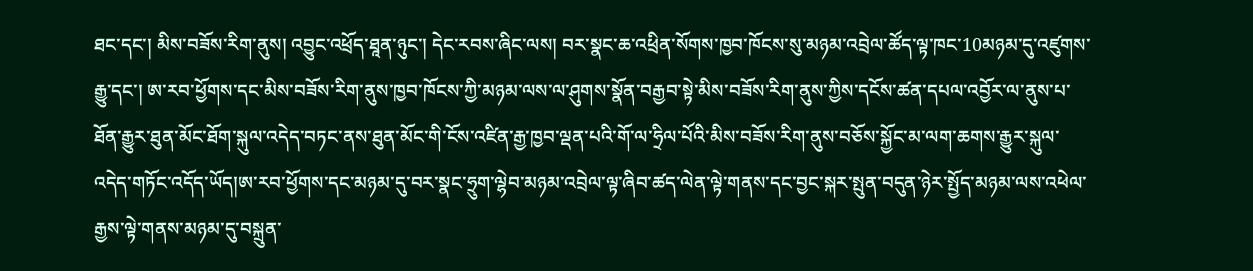ཐང་དང་། མིས་བཟོས་རིག་ནུས། འབྱུང་འཕྲོད་ཐཱན་ཉུང་། དེང་རབས་ཞིང་ལས། བར་སྣང་ཆ་འཕྲིན་སོགས་ཁྱབ་ཁོངས་སུ་མཉམ་འབྲེལ་ཚོད་ལྟ་ཁང་10མཉམ་དུ་འཛུགས་རྒྱུ་དང་། ཨ་རབ་ཕྱོགས་དང་མིས་བཟོས་རིག་ནུས་ཁྱབ་ཁོངས་ཀྱི་མཉམ་ལས་ལ་ཤུགས་སྣོན་བརྒྱབ་སྟེ་མིས་བཟོས་རིག་ནུས་ཀྱིས་དངོས་ཚན་དཔལ་འབྱོར་ལ་ནུས་པ་ཐོན་རྒྱུར་ཐུན་མོང་ཐོག་སྐུལ་འདེད་བཏང་ནས་ཐུན་མོང་གི་ངོས་འཛིན་རྒྱ་ཁྱབ་ལྡན་པའི་གོ་ལ་ཧྲིལ་པོའི་མིས་བཟོས་རིག་ནུས་བཅོས་སྐྱོང་མ་ལག་ཆགས་རྒྱུར་སྐུལ་འདེད་གཏོང་འདོད་ཡོད།ཨ་རབ་ཕྱོགས་དང་མཉམ་དུ་བར་སྣང་ཧྲུག་ལྷེབ་མཉམ་འབྲེལ་ལྟ་ཞིབ་ཚད་ལེན་ལྟེ་གནས་དང་བྱང་སྐར་སྤུན་བདུན་ཉེར་སྤྱོད་མཉམ་ལས་འཕེལ་རྒྱས་ལྟེ་གནས་མཉམ་དུ་བསྐྲུན་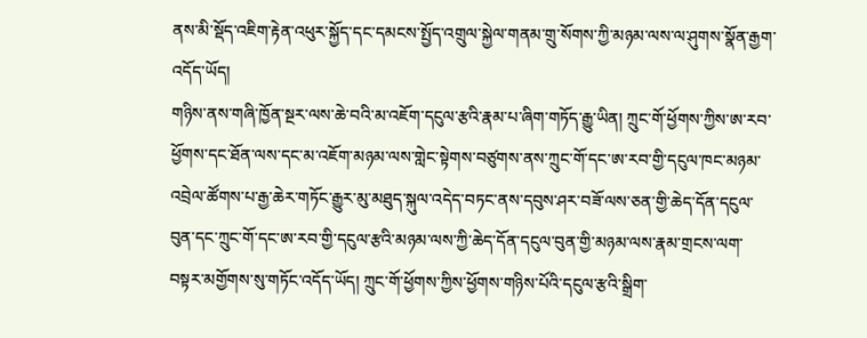ནས་མི་སྡོད་འཇིག་རྟེན་འཕུར་སྐྱོད་དང་དམངས་སྤྱོད་འགྲུལ་སྐྱེལ་གནམ་གྲུ་སོགས་ཀྱི་མཉམ་ལས་ལ་ཤུགས་སྣོན་རྒྱག་འདོད་ཡོད།
གཉིས་ནས་གཞི་ཁྱོན་སྔར་ལས་ཆེ་བའི་མ་འཇོག་དངུལ་རྩའི་རྣམ་པ་ཞིག་གཏོད་རྒྱུ་ཡིན། ཀྲུང་གོ་ཕྱོགས་ཀྱིས་ཨ་རབ་ཕྱོགས་དང་ཐོན་ལས་དང་མ་འཇོག་མཉམ་ལས་གླེང་སྟེགས་བཙུགས་ནས་ཀྲུང་གོ་དང་ཨ་རབ་གྱི་དངུལ་ཁང་མཉམ་འབྲེལ་ཚོགས་པ་རྒྱ་ཆེར་གཏོང་རྒྱུར་མུ་མཐུད་སྐུལ་འདེད་བཏང་ནས་དབུས་ཤར་བཟོ་ལས་ཅན་གྱི་ཆེད་དོན་དངུལ་བུན་དང་ཀྲུང་གོ་དང་ཨ་རབ་གྱི་དངུལ་རྩའི་མཉམ་ལས་ཀྱི་ཆེད་དོན་དངུལ་བུན་གྱི་མཉམ་ལས་རྣམ་གྲངས་ལག་བསྟར་མགྱོགས་སུ་གཏོང་འདོད་ཡོད། ཀྲུང་གོ་ཕྱོགས་ཀྱིས་ཕྱོགས་གཉིས་པོའི་དངུལ་རྩའི་སྒྲིག་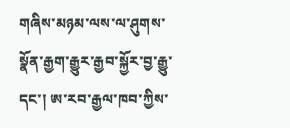གཞིས་མཉམ་ལས་ལ་ཤུགས་སྣོན་རྒྱག་རྒྱུར་རྒྱབ་སྐྱོར་བྱ་རྒྱུ་དང་། ཨ་རབ་རྒྱལ་ཁབ་ཀྱིས་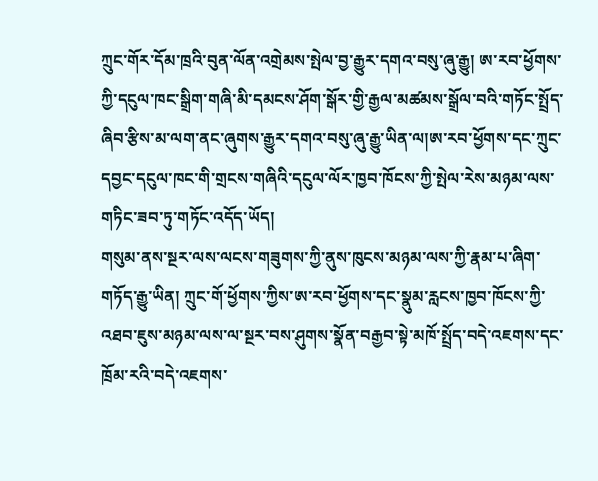ཀྲུང་གོར་དོམ་ཁྲའི་བུན་ལོན་འགྲེམས་སྤེལ་བྱ་རྒྱུར་དགའ་བསུ་ཞུ་རྒྱུ། ཨ་རབ་ཕྱོགས་ཀྱི་དངུལ་ཁང་སྒྲིག་གཞི་མི་དམངས་ཤོག་སྒོར་གྱི་རྒྱལ་མཚམས་སྒྲོལ་བའི་གཏོང་སྤྲོད་ཞིབ་རྩིས་མ་ལག་ནང་ཞུགས་རྒྱུར་དགའ་བསུ་ཞུ་རྒྱུ་ཡིན་ལ།ཨ་རབ་ཕྱོགས་དང་ཀྲུང་དབྱང་དངུལ་ཁང་གི་གྲངས་གཞིའི་དངུལ་ལོར་ཁྱབ་ཁོངས་ཀྱི་སྤེལ་རེས་མཉམ་ལས་གཏིང་ཟབ་ཏུ་གཏོང་འདོད་ཡོད།
གསུམ་ནས་སྔར་ལས་ལངས་གཟུགས་ཀྱི་ནུས་ཁུངས་མཉམ་ལས་ཀྱི་རྣམ་པ་ཞིག་གཏོད་རྒྱུ་ཡིན། ཀྲུང་གོ་ཕྱོགས་ཀྱིས་ཨ་རབ་ཕྱོགས་དང་སྣུམ་རླངས་ཁྱབ་ཁོངས་ཀྱི་འཐབ་ཇུས་མཉམ་ལས་ལ་སྔར་བས་ཤུགས་སྣོན་བརྒྱབ་སྟེ་མཁོ་སྤྲོད་བདེ་འཇགས་དང་ཁྲོམ་རའི་བདེ་འཇགས་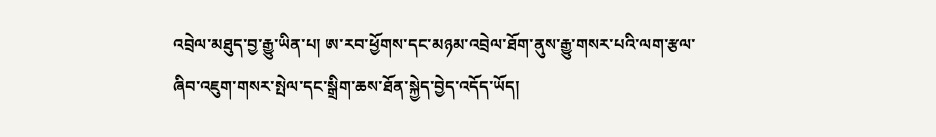འབྲེལ་མཐུད་བྱ་རྒྱུ་ཡིན་པ། ཨ་རབ་ཕྱོགས་དང་མཉམ་འབྲེལ་ཐོག་ནུས་རྒྱུ་གསར་པའི་ལག་རྩལ་ཞིབ་འཇུག་གསར་སྤེལ་དང་སྒྲིག་ཆས་ཐོན་སྐྱེད་བྱེད་འདོད་ཡོད།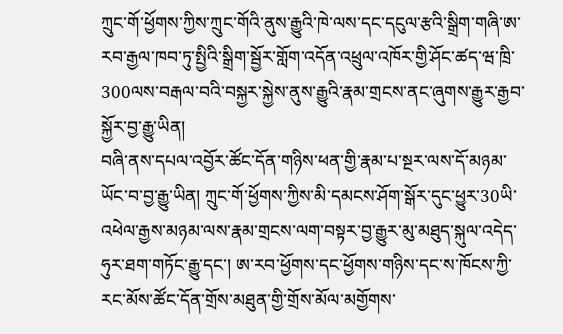ཀྲུང་གོ་ཕྱོགས་ཀྱིས་ཀྲུང་གོའི་ནུས་རྒྱུའི་ཁེ་ལས་དང་དངུལ་རྩའི་སྒྲིག་གཞི་ཨ་རབ་རྒྱལ་ཁབ་ཏུ་སྤྱིའི་སྒྲིག་སྦྱོར་གློག་འདོན་འཕྲུལ་འཁོར་གྱི་ཤོང་ཚད་ཝ་ཁྲི་300ལས་བརྒལ་བའི་བསྐྱར་སྐྱེས་ནུས་རྒྱུའི་རྣམ་གྲངས་ནང་ཞུགས་རྒྱུར་རྒྱབ་སྐྱོར་བྱ་རྒྱུ་ཡིན།
བཞི་ནས་དཔལ་འབྱོར་ཚོང་དོན་གཉིས་ཕན་གྱི་རྣམ་པ་སྔར་ལས་དོ་མཉམ་ཡོང་བ་བྱ་རྒྱུ་ཡིན། ཀྲུང་གོ་ཕྱོགས་ཀྱིས་མི་དམངས་ཤོག་སྒོར་དུང་ཕྱུར་30ཡི་འཕེལ་རྒྱས་མཉམ་ལས་རྣམ་གྲངས་ལག་བསྟར་བྱ་རྒྱུར་མུ་མཐུད་སྐུལ་འདེད་ཧུར་ཐག་གཏོང་རྒྱུ་དང་། ཨ་རབ་ཕྱོགས་དང་ཕྱོགས་གཉིས་དང་ས་ཁོངས་ཀྱི་རང་མོས་ཚོང་དོན་གྲོས་མཐུན་གྱི་གྲོས་མོལ་མགྱོགས་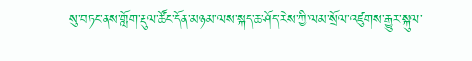སུ་བཏང་ནས་གློག་རྡུལ་ཚོང་དོན་མཉམ་ལས་སྐད་ཆ་ཤོད་རེས་ཀྱི་ལམ་སྲོལ་འཛུགས་རྒྱུར་སྐུལ་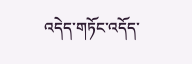འདེད་གཏོང་འདོད་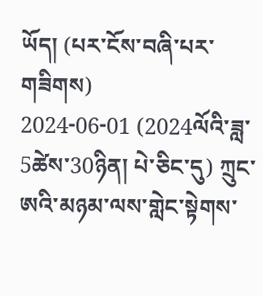ཡོད། (པར་ངོས་བཞི་པར་གཟིགས)
2024-06-01 (2024ལོའི་ཟླ་5ཚེས་30ཉིན། པེ་ཅིང་དུ) ཀྲུང་ཨའི་མཉམ་ལས་གླེང་སྟེགས་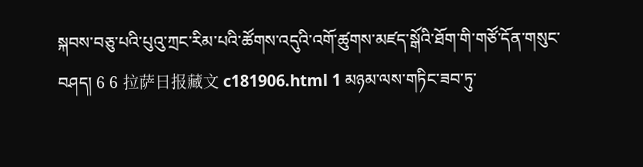སྐབས་བཅུ་པའི་པུའུ་ཀྲང་རིམ་པའི་ཚོགས་འདུའི་འགོ་ཚུགས་མཛད་སྒོའི་ཐོག་གི་གཙོ་དོན་གསུང་བཤད། 6 6 拉萨日报藏文 c181906.html 1 མཉམ་ལས་གཏིང་ཟབ་ཏུ་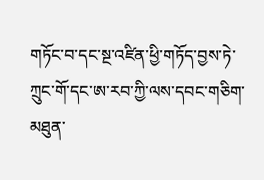གཏོང་བ་དང་སྔ་འཛིན་ཕྱི་གཏོད་བྱས་ཏེ་ཀྲུང་གོ་དང་ཨ་རབ་ཀྱི་ལས་དབང་གཅིག་མཐུན་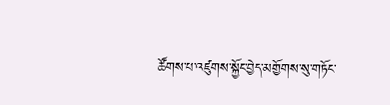ཚོགས་པ་འཛུགས་སྐྱོང་བྱེད་མགྱོགས་སུ་གཏོང་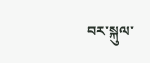བར་སྐུལ་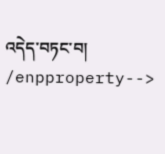འདེད་བཏང་བ། /enpproperty-->